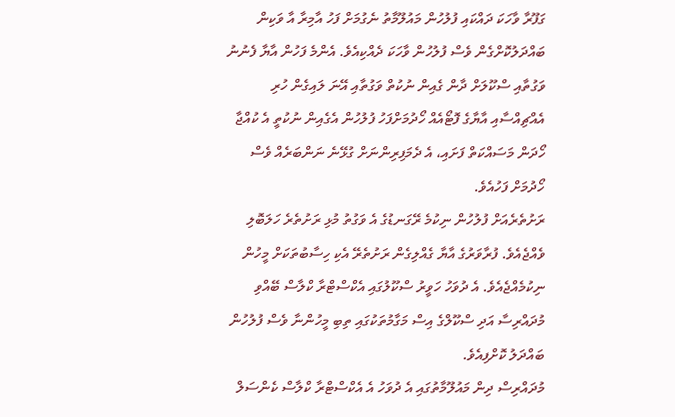ގަފޫރާ ވާހަކަ ދައްކައި ފުލުހުން މައުލޫމާތު ނެގުމަށް ފަހު އާމިރާ އާ ވަކިން ބައްދަލުކޮށްގެން ވެސް ފުލުހުން ވާހަކަ ދެއްކިއެވެ. އެންމެ ފަހުން އާޔާ ފެނުނު ވަގުތާއި ސްކޫލަށް ދާން ގެއިން ނުކުތް ވަގުތާއި އޭނަ ލައިގެން ހުރި އެއްޗިއްސާއި އާޔާގެ ފޮޓޯއެއް ހޯދުމަށްފަހު ފުލުހުން އެގެއިން ނުކުތީ އެ ކުއްޖާ ހޯދަން މަސައްކަތް ފަށައި، އެ ދެމަފިރިންނަށް ގުޅޭނެ ނަންބަރެއް ވެސް ހޯދުމަށް ފަހުއެވެ.
ރަށުތެރެއަށް ފުލުހުން ނިކުމެ ރޭގަނޑުގެ އެ ވަގުތު މުޅި ރަށުތެރެ ހަލަބޮލި ވެއްޖެއެވެ. ފުރާވަރުގެ އާޔާ ގެއްލިގެން ރަށުތެރޭ އެކި ހިސާބުތަކަށް މީހުން ނިކުމެއްޖެއެވެ. އެ ދުވަހު ހަވީރު ސްކޫލުގައި އެކްސްޓްރާ ކްލާސް ބޭއްވި މުދައްރިސާ އަދި ސްކޫލްގެ އިސް މަގާމުތަކުގައި ތިބި މީހުންނާ ވެސް ފުލުހުން ބައްދަލު ކޮށްފިއެވެ.
މުދައްރިސް ދިން މައުލޫމާތުގައި އެ ދުވަހު އެ އެކްސްޓްރާ ކްލާސް ކެންސަލް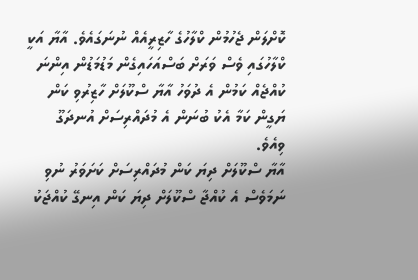ކޮށްލަން ޖެހުމުން ކްލާހުގެ ހާޒިރީއެއް ނުނަގައެވެ. އާޔާ އަކީ ކްލާހުގައި ވެސް ވަރަށް ބަސްއަހައިގެން މަޑުމަޑުން އިންނަ ކުއްޖެއް ކަމުން އެ ދުވަހު އާޔާ ސްކޫލަށް ހާޒިރުވި ކަން ޔަގީން ކަމާ އެކު ބުނަން އެ މުދައްރިސަށް އުނދަގޫ ވިއެވެ.
އާޔާ ސްކޫލަށް ދިޔަ ކަން މުދައްރިސަށް ކަށަވަރު ނުވި ނަމަވެސް އެ ކުއްޖާ ސްކޫލަށް ދިޔަ ކަން އިނގޭ ކުއްޖަކު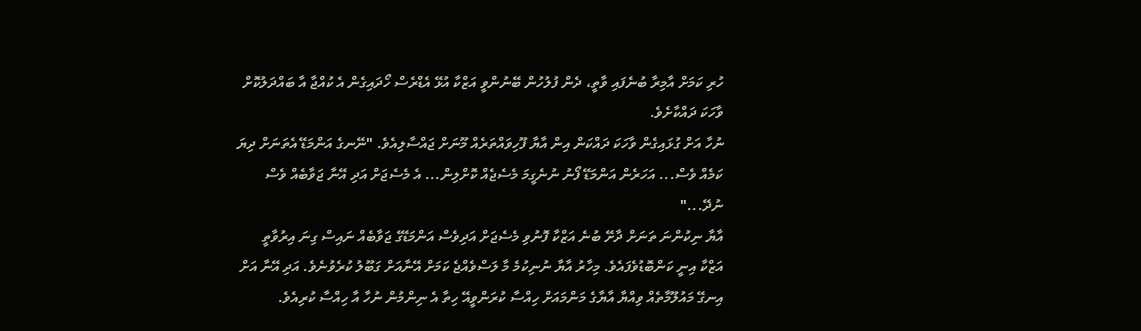ހުރި ކަމަށް އާމިރާ ބުނެފައި ވާތީ، ދެން ފުލުހުން ބޭނުންވީ އަޒްކާ އުޅޭ އެޑްރެސް ހޯދައިގެން އެ ކުއްޖާ އާ ބައްދަލުކޮށް ވާހަކަ ދައްކާށެވެ.
ނުހާ އަށް ގުޅައިގެން ވާހަކަ ދައްކަން އިން އާޔާ ފޫހިވައްތަރެއް މޫނަށް ޖައްސާލިއެވެ. "ނޭނގެ އަންމަޑޭ އެތަނަށް ދިޔަ ކަމެއް ވެސް... އަހަރެން އަންމަޑޭ ފޯނު ނުނެގީމަ މެސެޖެއް ކޮށްލިން... އެ މެސެޖަށް އަދި އޭނާ ޖަވާބެއް ވެސް ނުދޭ..."
އާޔާ ނިކުންނަ ތަނަށް ދާށޭ ބުނެ އަޒްކާ ފޮނުވި މެސެޖަށް އަދިވެސް އަންމަޑޭގެ ޖަވާބެއް ނައިސް ގިނަ އިރުވާތީ އަޒްކާ އިނީ ކަންބޮޑުވެފައެވެ. މިހާރު އާޔާ ނުނިކުމެ މާ ލަސްވެއްޖެ ކަމަށް އޭނާއަށް ގަބޫލު ކުރެވުނެވެ. އަދި އޭނާ އަށް އިނގޭ މައުލޫމާތެއް ވިއްޔާ އާޔާގެ މަންމައަށް ހިއްސާ ކުރަންވީއޭ ހިތާ އެ ނިންމުން ނުހާ އާ ހިއްސާ ކުރިއެވެ.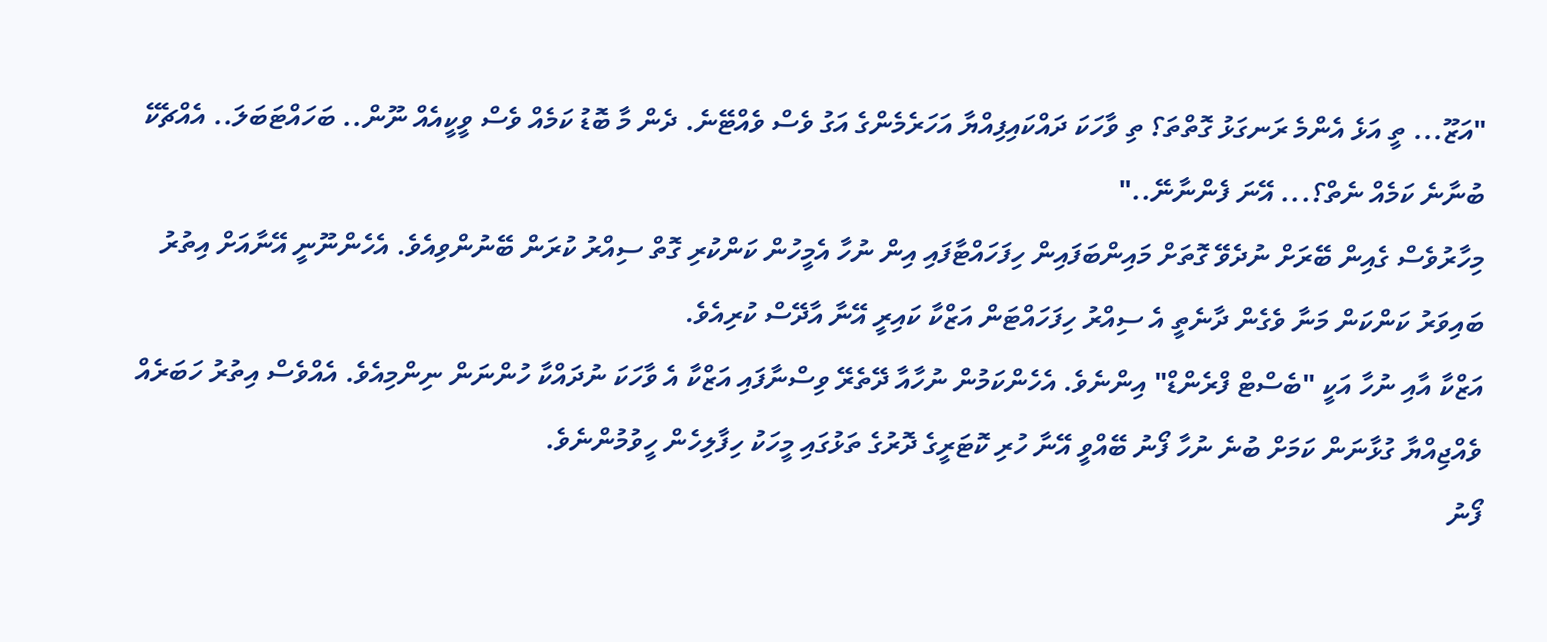"އަޒޫ... ތީ އަޅެ އެންމެ ރަނގަޅު ގޮތްތަ؟ ތި ވާހަކަ ދައްކައިފިއްޔާ އަހަރެމެންގެ އަގު ވެސް ވެއްޓޭނެ. ދެން މާ ބޮޑު ކަމެއް ވެސް ވީކީއެއް ނޫން.. ބަހައްޓަބަލަ.. އެއްޗެކޭ ބުނާނެ ކަމެއް ނެތް؟... އޭނަ ފެންނާނޭ.."
މިހާރުވެސް ގެއިން ބޭރަށް ނުދެވޭ ގޮތަށް މައިންބަފައިން ހިފަހައްޓާފައި އިން ނުހާ އެމީހުން ކަންކުރި ގޮތް ސިއްރު ކުރަން ބޭނުންވިއެވެ. އެހެންނޫނީ އޭނާއަށް އިތުރު ބައިވަރު ކަންކަން މަނާ ވެގެން ދާނެތީ އެ ސިއްރު ހިފަހައްޓަން އަޒްކާ ކައިރީ އޭނާ އާދޭސް ކުރިއެވެ.
އަޒްކާ އާއި ނުހާ އަކީ "ބެސްޓް ފްރެންޑް" އިންނެވެ. އެހެންކަމުން ނުހާއާ ދޭތެރޭ ވިސްނާފައި އަޒްކާ އެ ވާހަކަ ނުދައްކާ ހުންނަން ނިންމިއެވެ. އެއްވެސް އިތުރު ހަބަރެއް ވެއްޖިއްޔާ ގުޅާނަން ކަމަށް ބުނެ ނުހާ ފޯނު ބޭއްވީ އޭނާ ހުރި ކޮޓަރީގެ ދޮރުގެ ތަޅުގައި މީހަކު ހިފާލިހެން ހީވުމުންނެވެ.
ފޯނު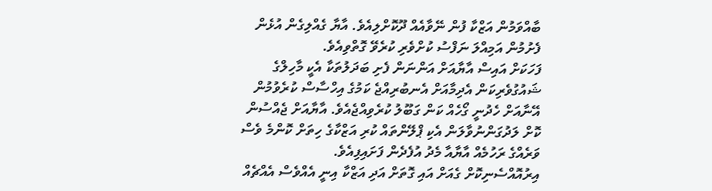ބާއްވަމުން އަޒްކާ ފުން ނޭވާއެއް ދޫކޮށްލިއެވެ. އާޔާ ގެއްލިގެން އުޅެން ފެށުމުން އަމިއްލަ ނަފްސު ކުށްވެރި ކުރެވޭ ގޮތްވިއެވެ.
ފަހަކަށް އައިސް އާޔާއަށް އަންނަން ފެށި ބަދަލުތަކާ އެކީ މާހިލްގެ ޝައުގުވެރިކަން އެދިމާއަށް އެނބުރިއްޖެ ކަމުގެ އިހްސާސް ކުރެވުމުން އޭނާއަށް ހެދުނީ ގޯހެއް ކަން ގަބޫލު ކުރެވިއްޖެއެވެ. އާޔާއަށް ޖެއްސުން ކޮށް ލަދުގަންނުވާލަން އެކި ޕްލޭންތައް ކުރި އަޒްކާގެ ހިތަށް ކޮންމެ ވެސް ވަރެއްގެ ރަހުމެއް އާޔާއާ މެދު އުފެދެން ފަށައިފިއެވެ.
އިރުއޮއްސެނިކޮށް ގެއަށް އައި ގޮތަށް އަދި އަޒްކާ އިނީ އެއްވެސް އެއްޗެއް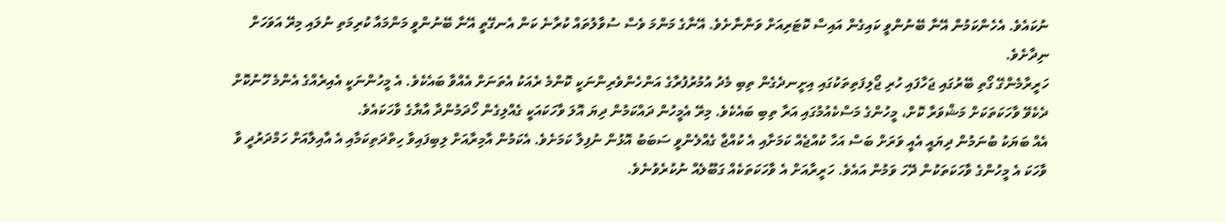ނުކައެވެ. އެހެންކަމުން އޭނާ ބޭނުންވީ ކައިގެން އައިސް ކޮޓަރިއަށް ވަންނާށެވެ. އޭނާގެ މަންމަ ވެސް ސުވާލުތައް ކުރާނެ ކަން އެނގޭތީ އޭނާ ބޭނުންވީ މަންމައާ ކުރިމަތި ނުލައި މިރޭ އަވަހަށް ނިދާށެވެ.
ހަރީރާމެންގޭ ގޯތި ބޭރުގައި ޖަހާފައި ހުރި ޖޯލިފަތިތަކުގައި އިށީނދެގެން ތިބި މެދު އުމުރުފުރާގެ އަންހެންވެރިންނަކީ ކޮންމެ ރެއަކު އެތަނަށް އެއްވާ ބައެކެވެ. އެ މީހުންނަކީ އެއިރެއްގެ އެންމެ ހޫނުކޮށް ދެކެވޭ ވާހަކަތަކަށް މަޝްވަރާ ކޮށް، މީހުންގެ މަސްކެއުމުގައި އަރާ ތިބި ބައެކެވެ. މިރޭ އެމީހުން ދައްކަމުން ދިޔަ އޮލަ ވާހަކައަކީ ގެއްލިގެން ހޯދަމުންދާ އާޔާގެ ވާހަކައެވެ.
އެއް ބަޔަކު ބުނަމުން ދިޔައީ އެއީ ވަރަށް ބަސް އަހާ ކުއްޖެއް ކަމަށާއި އެ ކުއްޖާ ގެއްލެންވީ ސަބަބު އޮޅުން ނުފިލާ ކަމަށެވެ. އެކަމުން އާމިރާއަށް ލިބިފައިވާ ހިތްދަތިކަމާއި އެ އާއިލާއަށް ހަމްދަރުދީ ވާ ވާހަކަ އެ މީހުންގެ ވާހަކަތަކުން ދޭހަ ވަމުން އައެވެ. ހަރީރާއަށް އެ ވާހަކަތަކެއް ގަބޫލެއް ނުކުރެވުނެވެ.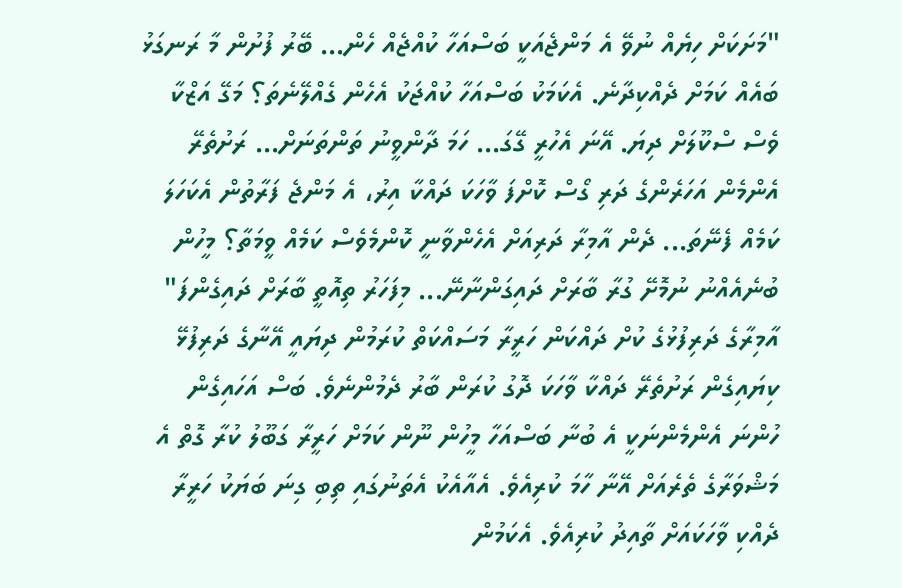"މަށަކަށް ހިޔެއް ނުވޭ އެ މަންޖެއަކީ ބަސްއަހާ ކުއްޖެއް ހެން... ބޭރު ފުށުން މާ ރަނގަޅު ބައެއް ކަމަށް ދެއްކިދާނެ. އެކަމަކު ބަސްއަހާ ކުއްޖަކު އެހެން ގެއްލޭނެތަ؟ މަގޭ އަޒްކާ ވެސް ސްކޫލަށް ދިޔަ. އޭނަ އެހުރީ ގޭގަ... ހަމަ ދާންވީނު ތަންތަނަށް... ރަށުތެރޭ އެންމެން އަހަރެންގެ ދަރި ގޯސް ކޮށްފަ ވާހަކަ ދައްކާ އިރު، އެ މަންޖެ ފަރާތުން އެކަހަލަ ކަމެއް ފެނޭތަ... ދެން އާމިރާ ދަރިއަށް އެހެންވާނީ ކޮންމެވެސް ކަމެއް ވީމަތާ؟ މީހުން ބުނެއެއްނު ނުމޮށޭ ގުރާ ބާރަށް ދައިގަންނާނޭ... މިފަހަރު ތިއޮތީ ބާރަށް ދައިގެންފަ"
އާމިރާގެ ދަރިފުޅުގެ ކުށް ދައްކަން ހަރީރާ މަސައްކަތް ކުރަމުން ދިޔައީ އޭނާގެ ދަރިފުޅޭ ކިޔައިގެން ރަށުތެރޭ ދައްކާ ވާހަކަ ދޮގު ކުރަން ބާރު ދެމުންނެވެ. ބަސް އަހައިގެން ހުންނަ އެންމެންނަކީ އެ ބުނާ ބަސްއަހާ މީހުން ނޫން ކަމަށް ހަރީރާ ގަބޫލު ކުރާ ގޮތް އެ މަޝްވަރާގެ ތެރެއަށް އޭނާ ހާމަ ކުރިއެވެ. އެއާއެކު އެތަނުގައި ތިބި ގިނަ ބަޔަކު ހަރީރާ ދެއްކި ވާހަކައަށް ތާއިދު ކުރިއެވެ. އެކަމުން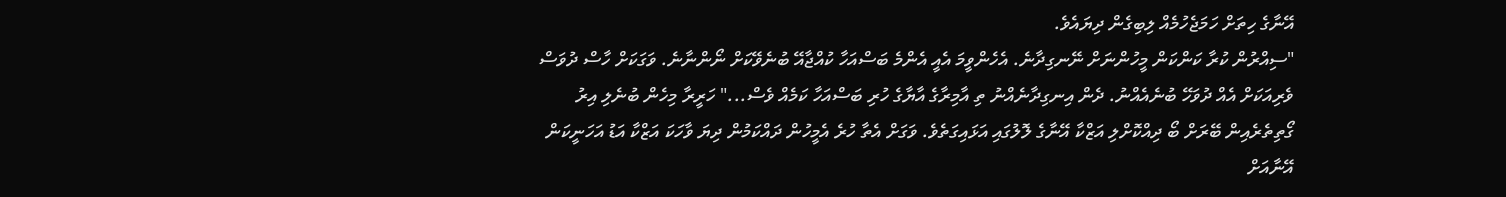އޭނާގެ ހިތަށް ހަމަޖެހުމެއް ލިބިގެން ދިޔައެވެ.
"ސިއްރުން ކުރާ ކަންކަން މީހުންނަށް ނޭނގިދާނެ. އެހެންވީމަ އެއީ އެންމެ ބަސްއަހާ ކުއްޖާއޭ ބުނެވޭކަށް ނޯންނާނެ. ވަގަކަށް ހާސް ދުވަސް ވެރިއަކަށް އެއް ދުވަހޭ ބުނެއެއްނު. ދެން އިނގިދާނެއްނު ތި އާމިރާގެ އާޔާގެ ހުރި ބަސްއަހާ ކަމެއް ވެސް..." ހަރީރާ މިހެން ބުނެލި އިރު ގޯތިތެރެއިން ބޭރަށް ބޯ ދިއްކޮށްލި އަޒްކާ އޭނާގެ ލޮލުގައި އަޅައިގަތެވެ. ވަގަށް އެތާ ހުރެ އެމީހުން ދައްކަމުން ދިޔަ ވާހަކަ އަޒްކާ އަޑު އަހަނީކަން އޭނާއަށް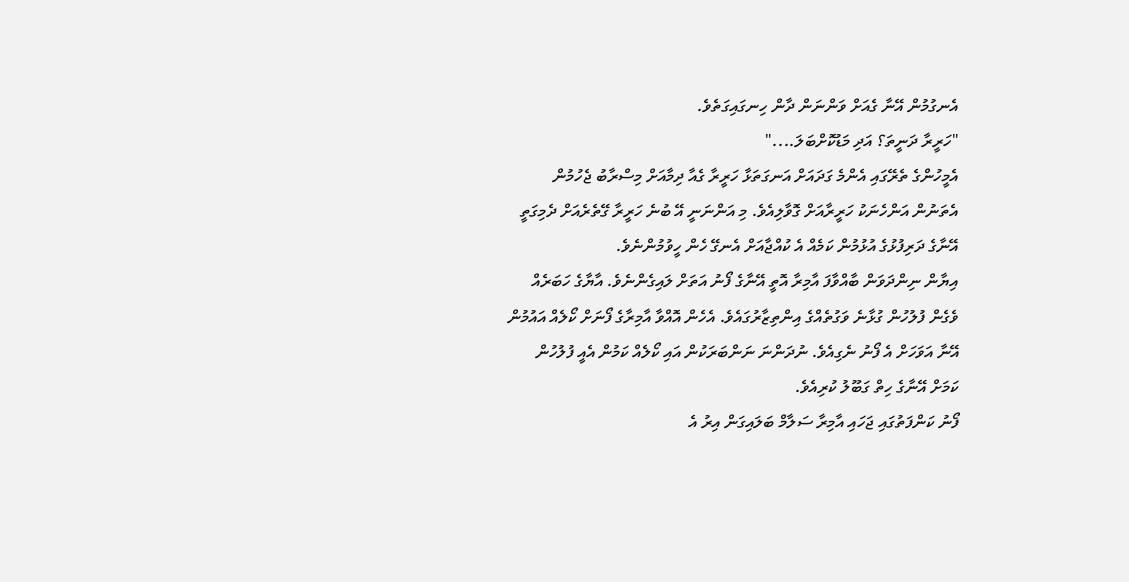އެނގުމުން އޭނާ ގެއަށް ވަންނަން ދާން ހިނގައިގަތެވެ.
"ހަރީރާ ދަނީތަ؟ އަދި މަޑުކޮށްބަލަ...."
އެމީހުންގެ ތެރޭގައި އެންމެ ގަދައަށް އަނގަތަޅާ ހަރީރާ ގެއާ ދިމާއަށް މިސްރާބު ޖެހުމުން އެތަނުން އަންހެނަކު ހަރީރާއަށް ގޮވާލިއެވެ. މި އަންނަނީ އޭ ބުނެ ހަރީރާ ގޭތެރެއަށް ދެމިގަތީ އޭނާގެ ދަރިފުޅުގެ އުޅުމުން ކަމެއް އެ ކުއްޖާއަށް އެނގޭ ހެން ހީވުމުންނެވެ.
އިޔާން ނިންދަވަން ބާއްވާފަ އާމިރާ އޮތީ އޭނާގެ ފޯނު އަތަށް ލައިގެންނެވެ. އާޔާގެ ހަބަރެއް ވެގެން ފުލުހުން ގުޅާނެ ވަގުތެއްގެ އިންތިޒާރުގައެވެ. އެހެން އޮއްވާ އާމިރާގެ ފޯނަށް ކޯލެއް އައުމުން އޭނާ އަވަހަށް އެ ފޯނު ނެގިއެވެ. ނުދަންނަ ނަންބަރަކުން އައި ކޯލެއް ކަމުން އެއީ ފުލުހުން ކަމަށް އޭނާގެ ހިތް ގަބޫލު ކުރިއެވެ.
ފޯނު ކަންފަތުގައި ޖަހައި އާމިރާ ސަލާމް ބަލައިގަން އިރު އެ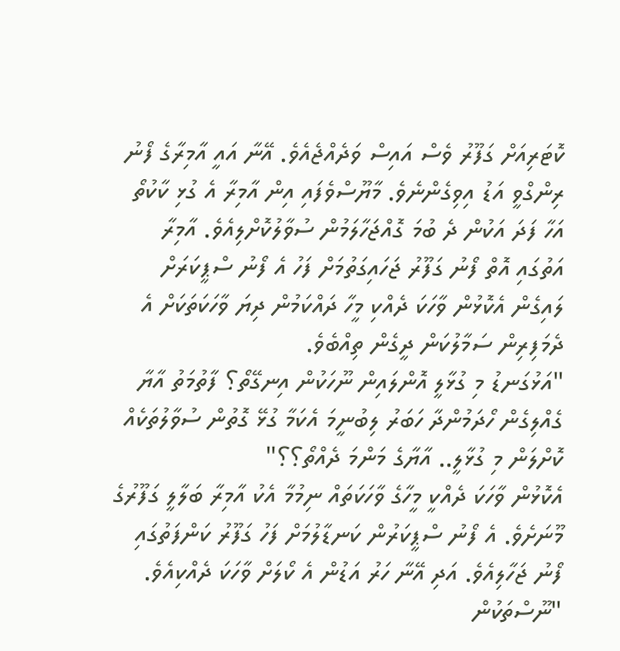ކޮޓަރިއަށް ގަފޫރު ވެސް އައިސް ވަދެއްޖެއެވެ. އޭނާ އައީ އާމިރާގެ ފޯނު ރިންގްވީ އަޑު އިވިގެންނެވެ. މާޔޫސްވެފައި އިން އާމިރާ އެ ގުޅި ކާކުތޯ އަހާ ފަދަ އަކުން ދެ ބުމަ ގޮއްޖަހާލަމުން ސުވާލުކޮށްލިއެވެ. އާމިރާ އަތުގައި އޮތް ފޯނު ގަފޫރު ޖަހައިގަތުމަށް ފަހު އެ ފޯނު ސްޕީކަރަށް ލައިގެން އެކޮޅުން ވާހަކަ ދެއްކި މީހާ ދައްކަމުން ދިޔަ ވާހަކަތަކަށް އެ ދެމަފިރިން ސަމާލުކަން ދީގެން ތިއްބެވެ.
"އަޅުގަނޑު މި ގުޅާލީ އޮންލައިން ނޫހަކުން އިނގޭތޯ؟ ފާތުމަތު އާޔާ ގެއްލިގެން ހޯދަމުންދާ ހަބަރު ލިބުނީމަ އެކަމާ ގުޅޭ ގޮތުން ސުވާލުތަކެއް ކޮށްލަން މި ގުޅާލީ.. އާޔާގެ މަންމަ ދެއްތޯ؟؟"
އެކޮޅުން ވާހަކަ ދެއްކީ މީހާގެ ވާހަކަތައް ނިމުމާ އެކު އާމިރާ ބަލާލީ ގަފޫރުގެ މޫނަށެވެ. އެ ފޯނު ސްޕީކަރުން ކަނޑާލުމަށް ފަހު ގަފޫރު ކަންފަތުގައި ފޯނު ޖަހާލިއެވެ. އަދި އޭނާ ހަރު އަޑުން އެ ކޯލަށް ވާހަކަ ދެއްކިއެވެ.
"ނޫސްތަކުން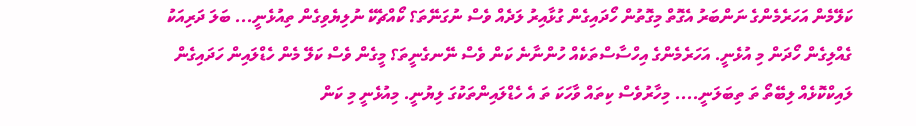ކަލޭމެން އަހަރެމެންގެ ނަންބަރު އެގޮތް މިގޮތުން ހޯދައިގެން ގުޅާއިރު ލަދެއް ވެސް ނުގަނޭތަ؟ ކޯއްޗެކޭ ނުލިޔެވިގެން ތިއުޅެނީ... ބަލަ ދަރިއަކު ގެއްލިގެން ހޯދަން މި އުޅެނީ. އަހަރެމެންގެ އިހްސާސްތަކެއް ހުންނާނެ ކަން ވެސް ނޭނގެނީތަ؟ މީގެން ވެސް ކަލޭ މެން ހެޑްލައިން ހަދައިގެން ލައިކްކޮޅެއް ލިބޭތޯ ތަ ތިބަލަނީ.... މިހާރުވެސް ކިތައް ވާހަކަ ތަ އެ ހެޑްލައިންތަކުގަ ލިޔުނީ. މިއުޅެނީ މި ކަން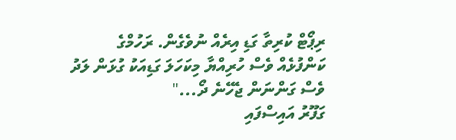ރިޕޯޓް ކުރިތާ ގަޑި އިރެއް ނުވެގެން. ރަހުމްގެ ކަންފުޅެއް ވެސް ހުރިއްޔާ މިކަހަލަ ގަޑިއަކު ގުޅަން ލަދު ވެސް ގަންނަން ޖެހޭނެ ދޯ..."
ގަފޫރު އައިސްފައި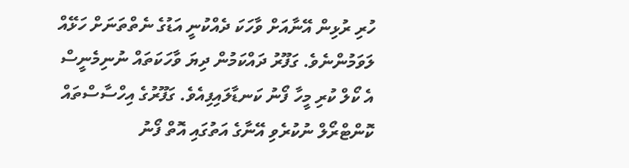ހުރި ރުޅިން އޭނާއަށް ވާހަކަ ދެއްކުނީ އަޑުގެ ނެތްތަނަށް ހަޅޭއް ލަވަމުންނެވެ. ގަފޫރު ދައްކަމުން ދިޔަ ވާހަކަތައް ނުނިމެނީސް އެ ކޯލް ކުރި މީހާ ފޯނު ކަނޑާލައިފިއެވެ. ގަފޫރުގެ އިހްސާސްތައް ކޮންޓްރޯލް ނުކުރެވި އޭނާގެ އަތުގައި އޮތް ފޯނު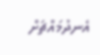އެނދުމައްޗަށް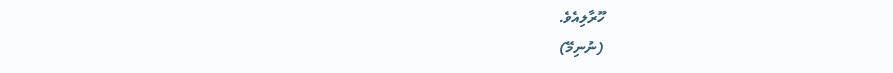ހޫރާލިއެވެ.
(ނުނިމޭ)